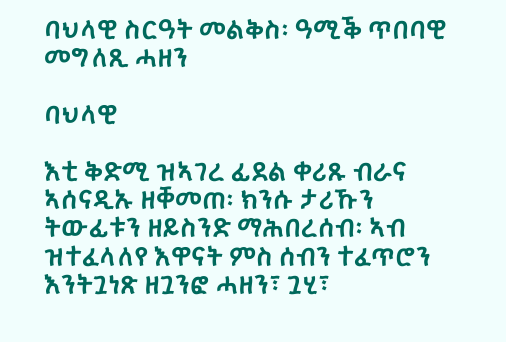ባህላዊ ስርዓት መልቅስ፡ ዓሚቕ ጥበባዊ መግለጺ ሓዘን

ባህላዊ

እቲ ቅድሚ ዝኣገረ ፊደል ቀሪጹ ብራና ኣሰናዲኡ ዘቐመጠ፡ ክንሱ ታሪኹን ትውፊቱን ዘይስንድ ማሕበረሰብ፡ ኣብ ዝተፈላለየ እዋናት ምስ ሰብን ተፈጥሮን እንትጓነጽ ዘጓንፎ ሓዘን፣ ጓሂ፣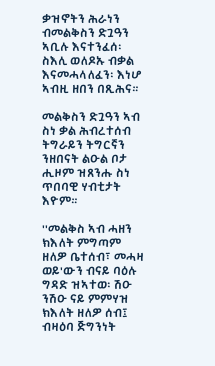ቃዝኖትን ሕራነን ብመልቅስን ድጓዓን ኣቢሉ እናተንፈሰ፡ ስእሊ ወለዶኡ ብቃል እናመሓላለፈን፡ እነሆ ኣብዚ ዘበን በጺሕና።

መልቅስን ድጓዓን ኣብ ስነ ቃል ሕብረተሰብ ትግራይን ትግርኛን ንዘበናት ልዑል ቦታ ሒዞም ዝጸንሑ ስነ ጥበባዊ ሃብቲታት እዮም።

''መልቅስ ኣብ ሓዘን ክእለት ምግጣም ዘለዎ ቤተሰብ፣ መሓዛ ወይ'ውን ብናይ ባዕሉ ግዳድ ዝኣተወ፡ ሽዑ ንሽዑ ናይ ምምሃዝ ክእለት ዘለዎ ሰብ፤ ብዛዕባ ጅግንነት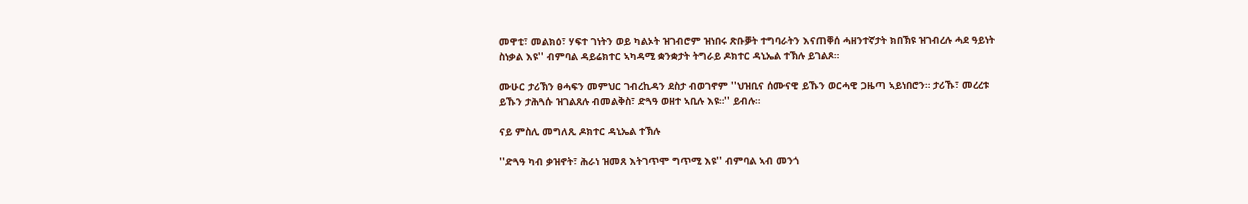መዋቲ፣ መልክዕ፣ ሃፍተ ገነትን ወይ ካልኦት ዝገብሮም ዝነበሩ ጽቡቓት ተግባራትን እናጠቐሰ ሓዘንተኛታት ክበኽዩ ዝገብረሉ ሓደ ዓይነት ስነቃል እዩ'' ብምባል ዳይሬክተር ኣካዳሚ ቋንቋታት ትግራይ ዶክተር ዳኒኤል ተኽሉ ይገልጾ።

ሙሁር ታሪኽን ፀሓፍን መምህር ገብረኪዳን ደስታ ብወገኖም ''ህዝቢና ሰሙናዊ ይኹን ወርሓዊ ጋዜጣ ኣይነበሮን። ታሪኹ፣ መረረቱ ይኹን ታሕጓሱ ዝገልጸሉ ብመልቅስ፣ ድጓዓ ወዘተ ኣቢሉ እዩ።'' ይብሉ።

ናይ ምስሊ መግለጺ ዶክተር ዳኒኤል ተኽሉ

''ድጓዓ ካብ ቃዝኖት፣ ሕራነ ዝመጸ እትገጥሞ ግጥሚ እዩ'' ብምባል ኣብ መንጎ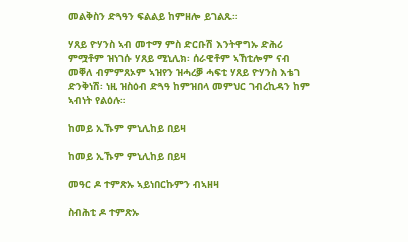መልቅስን ድጓዓን ፍልልይ ከምዘሎ ይገልጹ።

ሃጸይ ዮሃንስ ኣብ መተማ ምስ ድርቡሽ እንትዋግኡ ድሕሪ ምሟቶም ዝነገሱ ሃጸይ ሚኒሊክ፡ ሰራዊቶም ኣኸቲሎም ናብ መቐለ ብምምጸኦም ኣዝየን ዝሓረቓ ሓፍቲ ሃጸይ ዮሃንስ እቴገ ድንቅነሽ፡ ነዚ ዝስዕብ ድጓዓ ከምዝበላ መምህር ገብረኪዳን ከም ኣብነት የልዕሉ።

ከመይ ኢኹም ምኒሊከይ በይዛ

ከመይ ኢኹም ምኒሊከይ በይዛ

መዓር ዶ ተምጽኡ ኣይነበርኩምን ብኣዘዛ

ስብሕቲ ዶ ተምጽኡ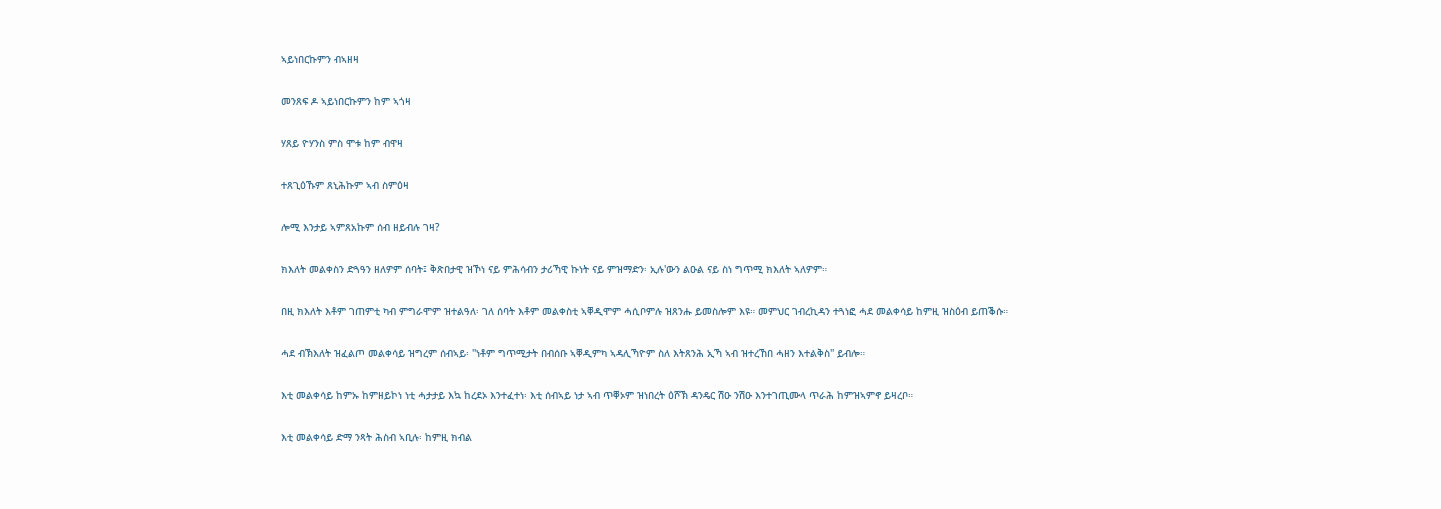ኣይነበርኩምን ብኣዘዛ

መንጸፍ ዶ ኣይነበርኩምን ከም ኣጎዛ

ሃጸይ ዮሃንስ ምስ ሞቱ ከም ብዋዛ

ተጸጊዕኹም ጸኒሕኩም ኣብ ስምዕዛ

ሎሚ እንታይ ኣምጸአኩም ሰብ ዘይብሉ ገዛ?

ክእለት መልቀስን ድጓዓን ዘለዎም ሰባት፤ ቅጽበታዊ ዝኾነ ናይ ምሕሳብን ታሪኻዊ ኩነት ናይ ምዝማድን፡ ኢሉ'ውን ልዑል ናይ ስነ ግጥሚ ክእለት ኣለዎም።

በዚ ክእለት እቶም ገጠምቲ ካብ ምግራሞም ዝተልዓለ፡ ገለ ሰባት እቶም መልቀስቲ ኣቐዲሞም ሓሲቦምሉ ዝጸንሑ ይመስሎም እዩ። መምህር ገብረኪዳን ተጓነፎ ሓደ መልቀሳይ ከምዚ ዝስዕብ ይጠቕሱ።

ሓደ ብኽእለት ዝፈልጦ መልቀሳይ ዝግረም ሰብኣይ፡ ''ነቶም ግጥሚታት በብሰቡ ኣቐዲምካ ኣዳሊኻዮም ስለ እትጸንሕ ኢኻ ኣብ ዝተረኸበ ሓዘን እተልቅስ'' ይብሎ።

እቲ መልቀሳይ ከምኡ ከምዘይኮነ ነቲ ሓታታይ እኳ ከረደኦ እንተፈተነ፡ እቲ ሰብኣይ ነታ ኣብ ጥቐኦም ዝነበረት ዕሾኽ ዳንዴር ሽዑ ንሽዑ እንተገጢሙላ ጥራሕ ከምዝኣምኖ ይዛረቦ።

እቲ መልቀሳይ ድማ ንጻት ሕስብ ኣቢሉ፡ ከምዚ ክብል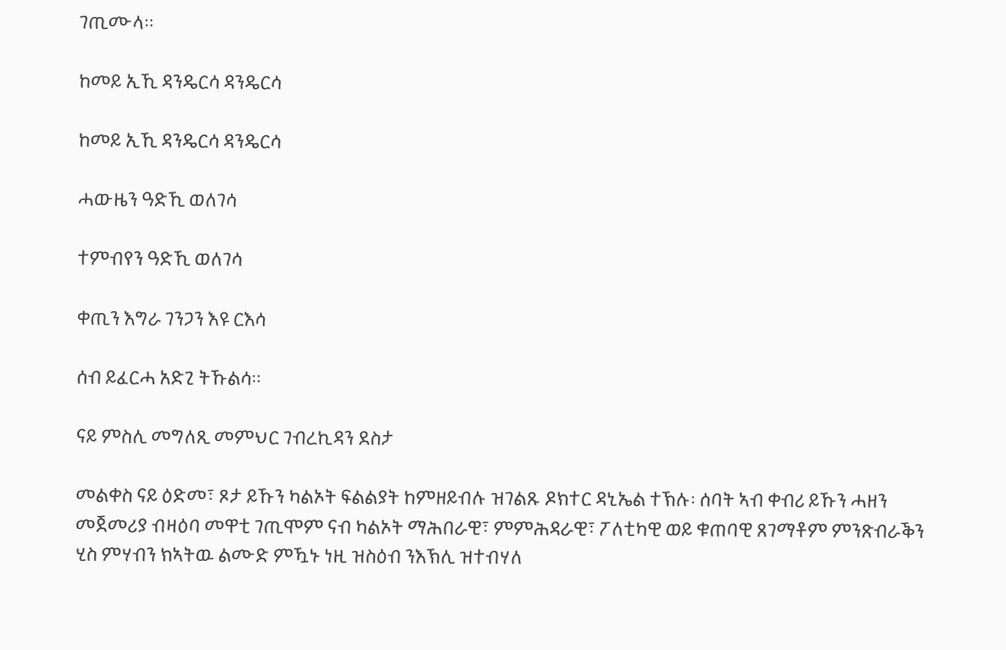ገጢሙላ።

ከመይ ኢኺ ዳንዴርሳ ዳንዴርሳ

ከመይ ኢኺ ዳንዴርሳ ዳንዴርሳ

ሓውዜን ዓድኺ ወለገሳ

ተምብየን ዓድኺ ወለገሳ

ቀጢን እግራ ገንጋን እዩ ርእሳ

ሰብ ይፈርሓ አድጊ ትኹልሳ።

ናይ ምስሊ መግለጺ መምህር ገብረኪዳን ደስታ

መልቀስ ናይ ዕድመ፣ ጾታ ይኹን ካልኦት ፍልልያት ከምዘይብሉ ዝገልጹ ዶክተር ዳኒኤል ተኽሉ፡ ሰባት ኣብ ቀብሪ ይኹን ሓዘን መጀመሪያ ብዛዕባ መዋቲ ገጢሞም ናብ ካልኦት ማሕበራዊ፣ ምምሕዳራዊ፣ ፖለቲካዊ ወይ ቁጠባዊ ጸገማቶም ምንጽብራቕን ሂስ ምሃብን ክኣትዉ ልሙድ ምዃኑ ነዚ ዝስዕብ ንእኽሊ ዝተብሃለ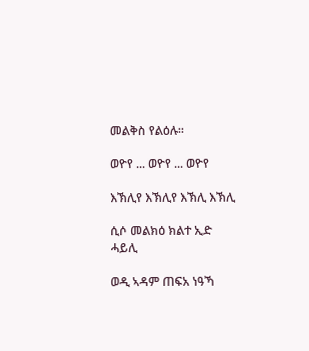መልቅስ የልዕሉ።

ወዮየ ... ወዮየ ... ወዮየ

እኽሊየ እኽሊየ እኽሊ እኽሊ

ሲሶ መልክዕ ክልተ ኢድ ሓይሊ

ወዲ ኣዳም ጠፍአ ነዓኻ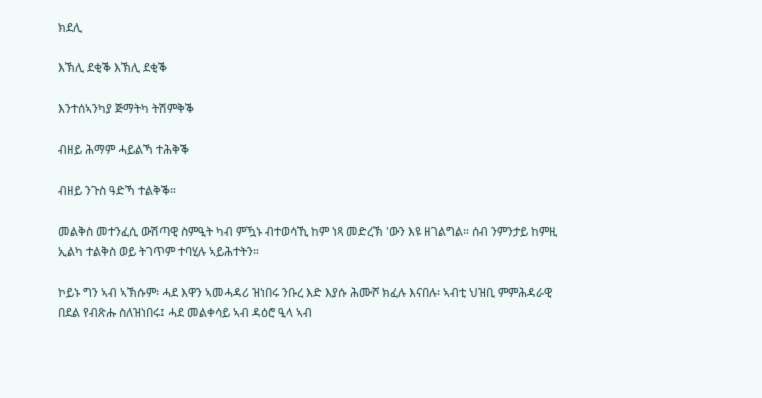ክደሊ

እኽሊ ደቂቕ እኽሊ ደቂቕ

እንተሰኣንካያ ጅማትካ ትሽምቅቕ

ብዘይ ሕማም ሓይልኻ ተሕቅቕ

ብዘይ ንጉስ ዓድኻ ተልቅቕ።

መልቅስ መተንፈሲ ውሽጣዊ ስምዒት ካብ ምዃኑ ብተወሳኺ ከም ነጻ መድረኽ 'ውን እዩ ዘገልግል። ሰብ ንምንታይ ከምዚ ኢልካ ተልቅስ ወይ ትገጥም ተባሂሉ ኣይሕተትን።

ኮይኑ ግን ኣብ ኣኽሱም፡ ሓደ እዋን ኣመሓዳሪ ዝነበሩ ንቡረ እድ እያሱ ሕሙሾ ክፈሉ እናበሉ፡ ኣብቲ ህዝቢ ምምሕዳራዊ በደል የብጽሑ ስለዝነበሩ፤ ሓደ መልቀሳይ ኣብ ዳዕሮ ዒላ ኣብ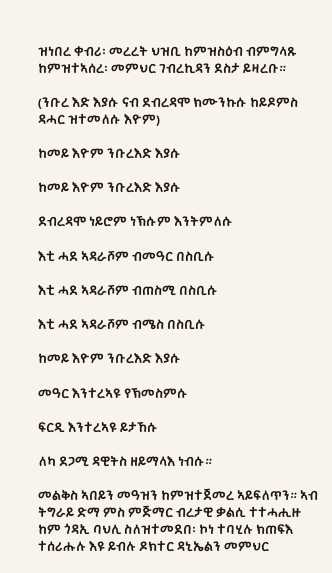ዝነበረ ቀብሪ፡ መረረት ህዝቢ ከምዝስዕብ ብምግላጹ ከምዝተኣሰረ፡ መምህር ገብረኪዳን ደስታ ይዛረቡ።

(ንቡረ እድ እያሱ ናብ ደብረዳሞ ክሙንኩሱ ከይዶምስ ዳሓር ዝተመለሱ እዮም)

ከመይ እዮም ንቡረእድ እያሱ

ከመይ እዮም ንቡረእድ እያሱ

ደብረዳሞ ነይሮም ነኽሱም እንትምለሱ

እቲ ሓደ ኣዳራሾም ብመዓር በስቢሱ

እቲ ሓደ ኣዳራሾም ብጠስሚ በስቢሱ

እቲ ሓደ ኣዳራሾም ብሜስ በስቢሱ

ከመይ እዮም ንቡረእድ እያሱ

መዓር እንተረኣዩ የኽመስምሱ

ፍርዲ እንተረኣዩ ይታኸሱ

ለካ ደጋሚ ዳዊትስ ዘይማላእ ነብሱ።

መልቅስ ኣበይን መዓዝን ከምዝተጀመረ ኣይፍለጥን። ኣብ ትግራይ ድማ ምስ ምጅማር ብረታዊ ቃልሲ ተተሓሒዙ ከም ጎዳኢ ባህሊ ስለዝተመደበ፡ ኮነ ተባሂሉ ክጠፍእ ተሰሪሑሉ እዩ ይብሉ ዶክተር ዳኒኤልን መምህር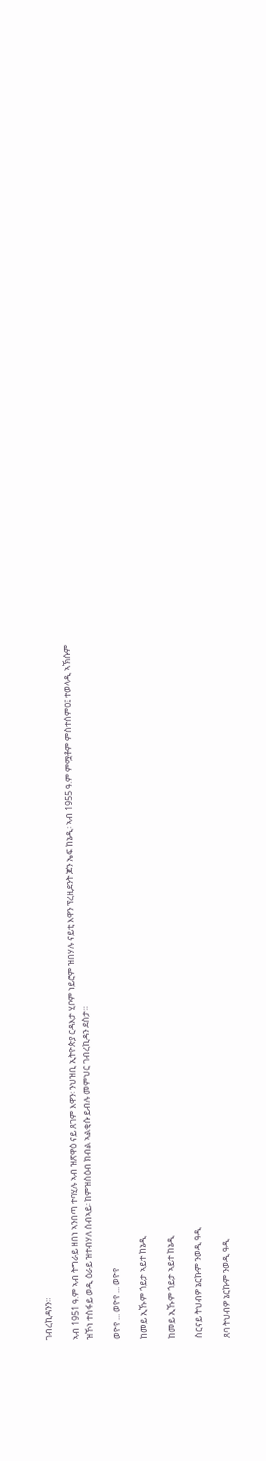ገብረኪዳንን።

ኣብ 1951 ዓ.ም ኣብ ትግራይ ዘበነ ኣንበጣ ተባሂሉ ኣብ ዝጽዋዕ ናይ ጸገም እዋን፡ ንህዝቢ ኢትዮጵያ ርዳእታ ሂቦም ነይሮም ዝበሃሉ ናይቲ እዋን ፕረዚደንት ጆን ኤፍ ከኔዲ፡ ኣብ 1955 ዓ.ም ምሟቶም ምስተሰምዐ፤ ተወላዲ ኣኽሱም ዝኾነ ተስፋይ ወዲ ዕራይ ዝተብሃለ ሰብኣይ፡ ከምዝስዕብ ክብል ኣልቂሱ ይብሉ መምህር ገብረኪዳን ደስታ።

ወዮየ ... ወዮየ ... ወዮየ

ከመይ ኢኹም ጎይታ ኣይተ ከኔዲ

ከመይ ኢኹም ጎይታ ኣይተ ከኔዲ

ስርናይ ትህብዎ ኔርኩም ንወዲ ዓዲ

ጸባ ትህብዎ ኔርኩም ንወዲ ዓዲ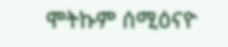ሞትኩም ሰሚዕናዮ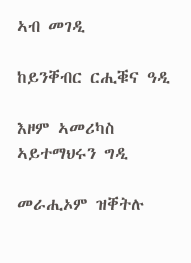ኣብ መገዲ

ከይንቐብር ርሒቑና ዓዲ

እዞም ኣመሪካስ ኣይተማህሩን ግዲ

መራሒኦም ዝቐትሉ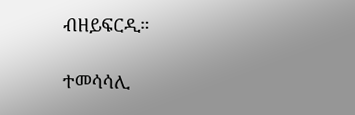ብዘይፍርዲ።

ተመሳሳሊ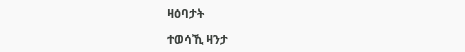ዛዕባታት

ተወሳኺ ዛንታ